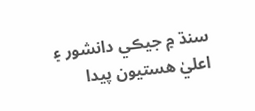سنڌ ۾ جيڪي دانشور ۽ اعليٰ هستيون پيدا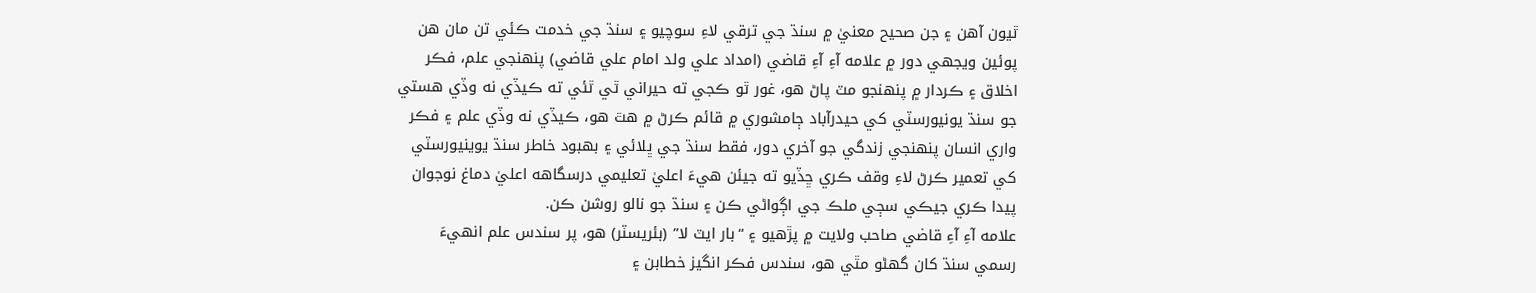ٿيون آهن ۽ جن صحيح معنيٰ ۾ سنڌ جي ترقي لاءِ سوچيو ۽ سنڌ جي خدمت ڪئي تن مان هن پوئين ويجھي دور ۾ علامه آءِ آءِ قاضي (امداد علي ولد امام علي قاضي) پنهنجي علم، فڪر اخلاق ۽ ڪردار ۾ پنهنجو مٽ پاڻ هو، غور ٿو ڪجي ته حيراني ٿي ٿئي ته ڪيڏي نه وڏي هستي جو سنڌ يونيورسٽي کي حيدرآباد ڄامشوري ۾ قائم ڪرڻ ۾ هٿ هو، ڪيڏي نه وڏي علم ۽ فڪر واري انسان پنهنجي زندگي جو آخري دور، فقط سنڌ جي ڀلائي ۽ بهبود خاطر سنڌ يوينيورسٽي کي تعمير ڪرڻ لاءِ وقف ڪري ڇڏيو ته جيئن هيءَ اعليٰ تعليمي درسگاهه اعليٰ دماغ نوجوان پيدا ڪري جيڪي سڄي ملڪ جي اڳواڻي ڪن ۽ سنڌ جو نالو روشن ڪن.
علامه آءِ آءِ قاضي صاحب ولايت ۾ پڙهيو ۽ “بار ايٽ لا” (بئريسٽر) هو، پر سندس علم انهيءَ رسمي سنڌ کان گھڻو مٿي هو، سندس فڪر انگيز خطابن ۽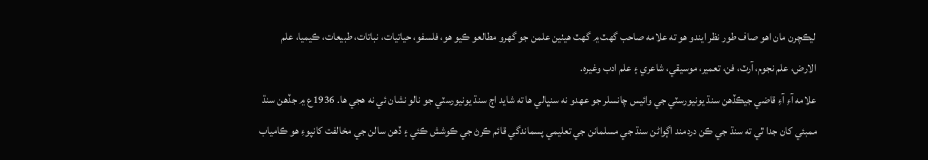ليڪچرن مان اهو صاف طور نظر ايندو هو ته علامه صاحب گھٽ ۾ گھٽ هيٺين علمن جو گھرو مطالعو ڪيو هو، فلسفو، حياتيات، نباتات، طبيعات، ڪيميا، علم الارض، علم نجوم، آرٽ، فن، تعمير، موسيقي، شاعري ۽ علم ادب وغيره.
علامه آءِ آءِ قاضي جيڪڏهن سنڌ يونيورسٽي جي وائيس چانسلر جو عهدو نه سنڀالي ها ته شايد اڄ سنڌ يونيورسٽي جو نالو نشان ئي نه هجي ها. 1936ع ۾ جڏهن سنڌ ممبئي کان جدا ٿي ته سنڌ جي ڪن دردمند اڳواڻن سنڌ جي مسلمانن جي تعليمي پسماندگي قائم ڪرڻ جي ڪوشش ڪئي ۽ ڏهن سالن جي مخالفت کانپوءِ هو ڪامياب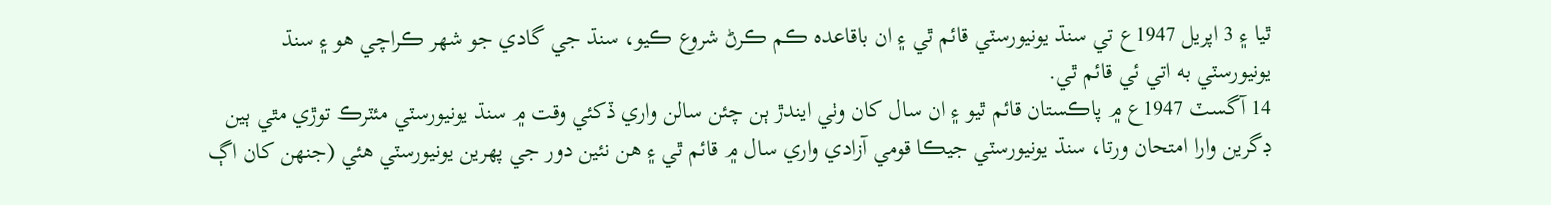ٿيا ۽ 3 اپريل 1947ع تي سنڌ يونيورسٽي قائم ٿي ۽ ان باقاعده ڪم ڪرڻ شروع ڪيو، سنڌ جي گادي جو شهر ڪراچي هو ۽ سنڌ يونيورسٽي به اتي ئي قائم ٿي.
14 آگسٽ 1947ع ۾ پاڪستان قائم ٿيو ۽ ان سال کان وٺي ايندڙ ٻن چئن سالن واري ڏکئي وقت ۾ سنڌ يونيورسٽي مئٽرڪ توڙي مٿي ٻين ڊگرين وارا امتحان ورتا، سنڌ يونيورسٽي جيڪا قومي آزادي واري سال ۾ قائم ٿي ۽ هن نئين دور جي پهرين يونيورسٽي هئي (جنهن کان اڳ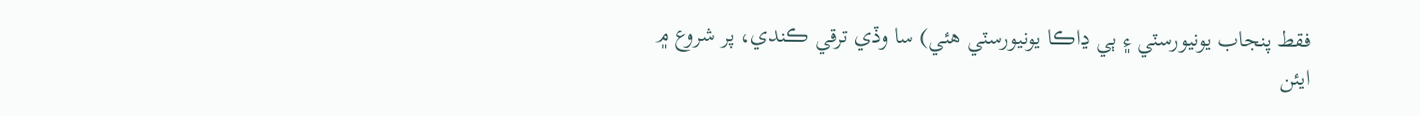فقط پنجاب يونيورسٽي ۽ ٻي ڍاڪا يونيورسٽي هئي) سا وڏي ترقي ڪندي، پر شروع ۾ ايئن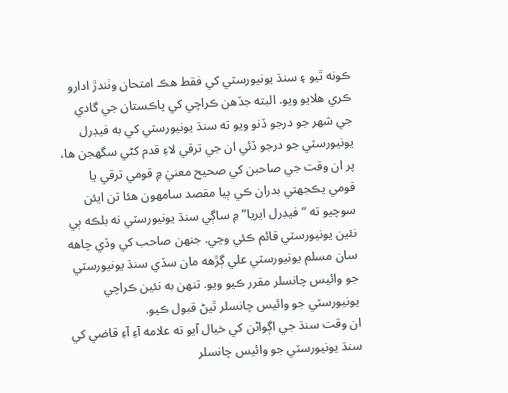ڪونه ٿيو ۽ سنڌ يونيورسٽي کي فقط هڪ امتحان وٺندڙ ادارو ڪري هلايو ويو. البته جڏهن ڪراچي کي پاڪستان جي گادي جي شهر جو درجو ڏنو ويو ته سنڌ يونيورسٽي کي به فيڊرل يونيورسٽي جو درجو ڏئي ان جي ترقي لاءِ قدم کڻي سگھجن ها، پر ان وقت جي صاحبن کي صحيح معنيٰ ۾ قومي ترقي يا قومي يڪجهتي بدران ڪي ٻيا مقصد سامهون هئا تن ايئن سوچيو ته “فيڊرل ايريا” ۾ ساڳي سنڌ يونيورسٽي نه بلڪه ٻي نئين يونيورسٽي قائم ڪئي وڃي. جنهن صاحب کي وڏي چاهه سان مسلم يونيورسٽي علي ڳڙهه مان سڏي سنڌ يونيورسٽي جو وائيس چانسلر مقرر ڪيو ويو. تنهن به نئين ڪراچي يونيورسٽي جو وائيس چانسلر ٿيڻ قبول ڪيو.
ان وقت سنڌ جي اڳواڻن کي خيال آيو ته علامه آءِ آءِ قاضي کي سنڌ يونيورسٽي جو وائيس چانسلر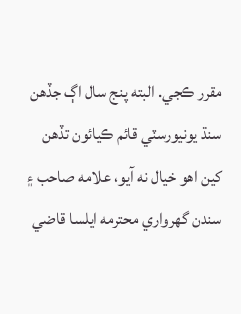مقرر ڪجي. البته پنج سال اڳ جڏهن سنڌ يونيورسٽي قائم ڪيائون تڏهن کين اهو خيال نه آيو، علامه صاحب ۽ سندن گهرواري محترمه ايلسا قاضي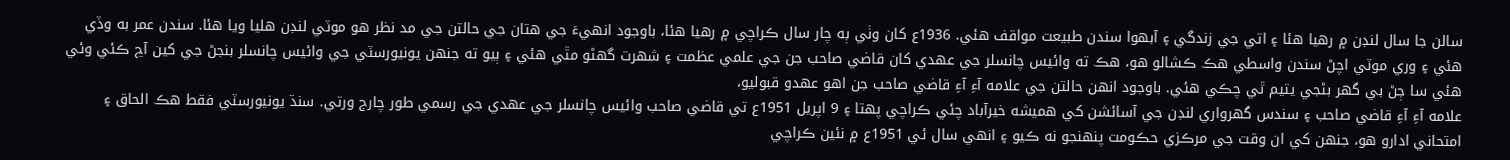سالن جا سال لنڊن ۾ رهيا هئا ۽ اتي جي زندگي ۽ آبهوا سندن طبيعت مواقف هئي. 1936ع کان وٺي ٻه چار سال ڪراچي ۾ رهيا هئا، باوجود انهيءَ جي هتان جي حالتن جي مد نظر هو موٽي لنڊن هليا ويا هئا. سندن عمر به وڏي هئي ۽ وري موٽي اچڻ سندن واسطي هڪ ڪشالو هو، هڪ ته وائيس چانسلر جي عهدي کان قاضي صاحب جن جي علمي عظمت ۽ شهرت گھڻو مٿي هئي ۽ ٻيو ته جنهن يونيورسٽي جي وائيس چانسلر بنجڻ جي کين آڇ ڪئي وئي هئي سا ڄڻ بي گهر بڻجي يتيم ٿي چڪي هئي. باوجود انهن حالتن جي علامه آءِ آءِ قاضي صاحب جن اهو عهدو قبوليو،
علامه آءِ آءِ قاضي صاحب ۽ سندس گھرواري لنڊن جي آسائشن کي هميشه خيرآباد چئي ڪراچي پهتا ۽ 9 اپريل 1951ع تي قاضي صاحب وائيس چانسلر جي عهدي جي رسمي طور چارج ورتي. سنڌ يونيورسٽي فقط هڪ الحاق ۽ امتحاني ادارو هو، جنهن کي ان وقت جي مرڪزي حڪومت پنهنجو نه ڪيو ۽ انهي سال ئي 1951ع ۾ نئين ڪراچي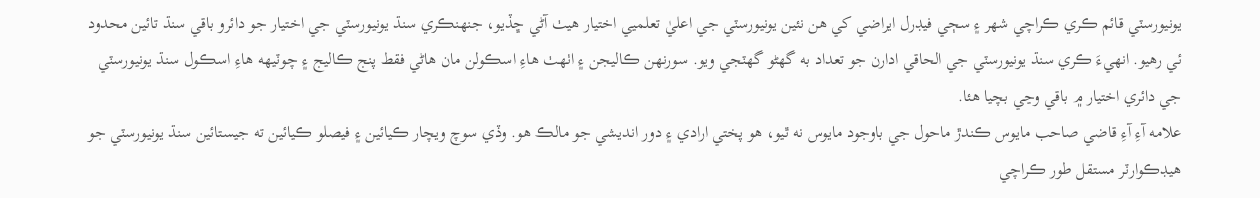يونيورسٽي قائم ڪري ڪراچي شهر ۽ سڄي فيڊرل ايراضي کي هن نئين يونيورسٽي جي اعليٰ تعلميي اختيار هيٺ آڻي ڇڏيو، جنهنڪري سنڌ يونيورسٽي جي اختيار جو دائرو باقي سنڌ تائين محدود ئي رهيو. انهيءَ ڪري سنڌ يونيورسٽي جي الحاقي ادارن جو تعداد به گھڻو گھٽجي ويو. سورنهن ڪاليجن ۽ اٺهٺ هاءِ اسڪولن مان هاڻي فقط پنج ڪاليج ۽ چوٽيهه هاءِ اسڪول سنڌ يونيورسٽي جي دائري اختيار ۾ باقي وڃي بچيا هئا.
علامه آءِ آءِ قاضي صاحب مايوس ڪندڙ ماحول جي باوجود مايوس نه ٿيو، هو پختي ارادي ۽ دور انديشي جو مالڪ هو. وڏي سوچ ويچار ڪيائين ۽ فيصلو ڪيائين ته جيستائين سنڌ يونيورسٽي جو هيڊڪوارٽر مستقل طور ڪراچي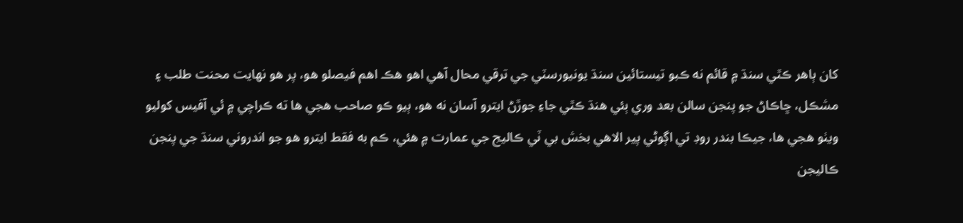کان ٻاهر ڪٿي سنڌ ۾ قائم نه ڪبو تيستائين سنڌ يونيورسٽي جي ترقي محال آهي اهو هڪ اهم فيصلو هو، پر هو نهايت محنت طلب ۽ مشڪل، ڇاڪاڻ جو پنجن سالن بعد وري ٻئي هنڌ ڪٿي جاءِ جوڙڻ ايترو آسان نه هو، ٻيو ڪو صاحب هجي ها ته ڪراچي ۾ ئي آفيس کوليو ويٺو هجي ها، جيڪا بندر روڊ تي اڳوڻي پير الاهي بخش بي ٽي ڪاليج جي عمارت ۾ هئي، ڪم به فقط ايترو هو جو اندروني سنڌ جي پنجن ڪاليجن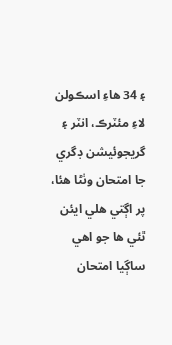۽ 34 هاءِ اسڪولن لاءِ مئٽرڪ، انٽر ۽ گريجوئيشن ڊگري جا امتحان وٺڻا هئا، پر اڳتي هلي ايئن ٿئي ها جو اهي ساڳيا امتحان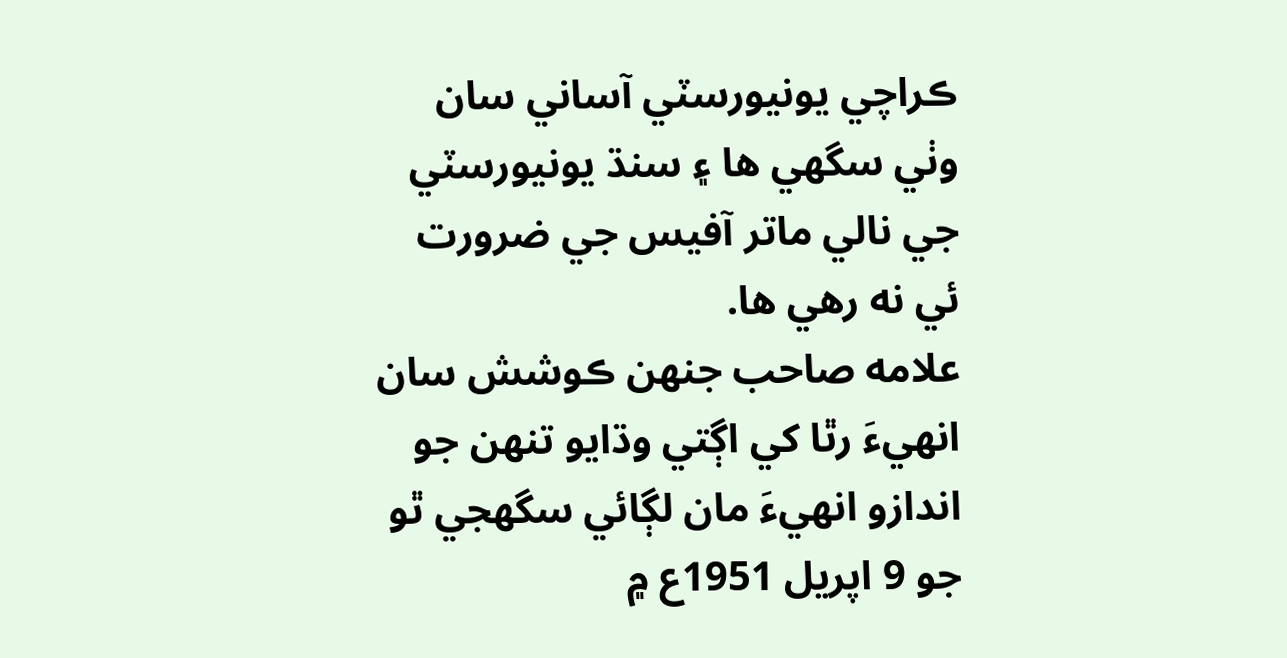ڪراچي يونيورسٽي آساني سان وٺي سگھي ها ۽ سنڌ يونيورسٽي جي نالي ماتر آفيس جي ضرورت ئي نه رهي ها.
علامه صاحب جنهن ڪوشش سان انهيءَ رٿا کي اڳتي وڌايو تنهن جو اندازو انهيءَ مان لڳائي سگھجي ٿو جو 9 اپريل 1951ع ۾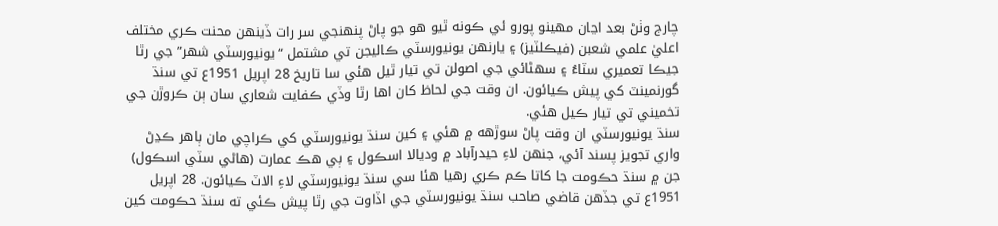چارج وٺڻ بعد اڃان مهينو پورو ئي ڪونه ٿيو هو جو پاڻ پنهنجي سر رات ڏينهن محنت ڪري مختلف اعليٰ علمي شعبن (فيڪلٽيز) ۽ يارنهن يونيورسٽي ڪاليجن تي مشتمل “يونيورسٽي شهر” جي رٿا جيڪا تعميري سٽاءُ ۽ سهڻائي جي اصولن تي تيار ٿيل هئي سا تاريخ 28 اپريل 1951ع تي سنڌ گورنمينٽ کي پيش ڪيائون. ان وقت جي لحاظ کان اها رٿا وڏي ڪفايت شعاري سان ٻن ڪروڙن جي تخميني تي تيار ڪيل هئي.
سنڌ يونيورسٽي ان وقت پاڻ سوڙهه ۾ هئي ۽ کين سنڌ يونيورسٽي کي ڪراچي مان ٻاهر ڪڍڻ واري تجويز پسند آئي، جنهن لاءِ حيدرآباد ۾ وديالا اسڪول ۽ ٻي هڪ عمارت (هاڻي سٽي اسڪول) جن ۾ سنڌ حڪومت جا کاتا ڪم ڪري رهيا هئا سي سنڌ يونيورسٽي لاءِ الاٽ ڪيائون. 28 اپريل 1951ع تي جڏهن قاضي صاحب سنڌ يونيورسٽي جي اڏاوت جي رٿا پيش ڪئي ته سنڌ حڪومت کين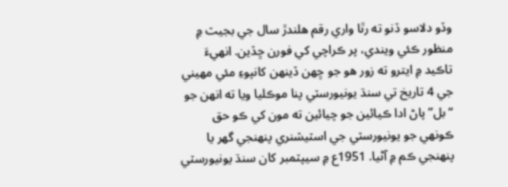وڏو دلاسو ڏنو ته رٿا واري رقم هلندڙ سال جي بجيٽ ۾ منظور ڪئي ويندي، پر ڪراچي کي فورن ڇڏين. انهيءَ تاڪيد ۾ ايترو ته زور هو جو ڇهن ڏينهن کانپوءِ مئي مهيني جي 4 تاريخ تي سنڌ يونيورسٽي پنا موڪليا ويا ته انهن جو “بل” پاڻ ادا ڪيائين جو چيائين ته مون کي ڪو حق ڪونهي جو يونيورسٽي جي اسٽيشنري پنهنجي گھر يا پنهنجي ڪم ۾ آڻيا. 1951ع ۾ سيپٽمبر کان سنڌ يونيورسٽي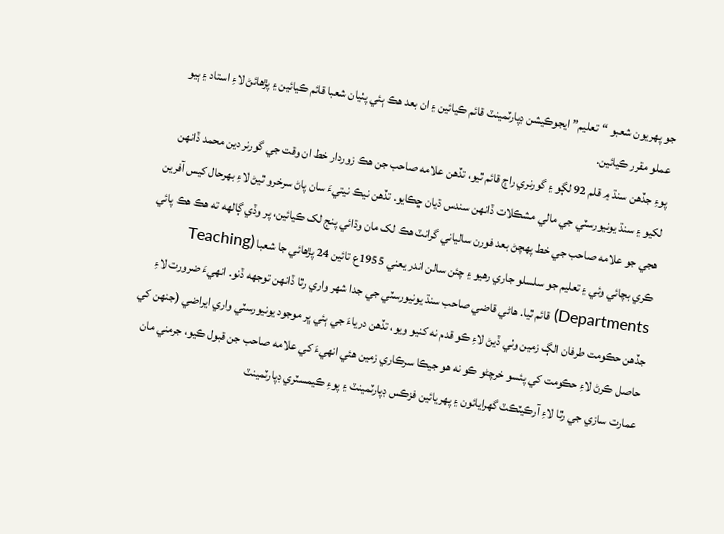جو پهريون شعبو “تعليم” ايجوڪيشن ڊپارٽمينٽ قائم ڪيائين ۽ ان بعد هڪ ٻئي پٺيان شعبا قائم ڪيائين ۽ پڙهائڻ لاءِ استاد ۽ ٻيو عملو مقرر ڪيائين.
پوءِ جڏهن سنڌ ۾ قلم 92 لڳو ۽ گورنري راڄ قائم ٿيو، تڏهن علامه صاحب جن هڪ زوردار خط ان وقت جي گورنر دين محمد ڏانهن لکيو ۽ سنڌ يونيورسٽي جي مالي مشڪلات ڏانهن سندس ڌيان ڇڪايو. تڏهن نيڪ نيتيءَ سان پاڻ سرخرو ٿيڻ لاءِ بهرحال کيس آفرين هجي جو علامه صاحب جي خط پهچڻ بعد فورن سالياني گرانٽ هڪ لک مان وڌائي پنج لک ڪيائين، پر وڏي ڳالهه ته هڪ هڪ پائي ڪري بچائي وئي ۽ تعليم جو سلسلو جاري رهيو ۽ چئن سالن اندر يعني 1955ع تائين 24 پڙهائي جا شعبا (Teaching Departments) قائم ٿيا. هاڻي قاضي صاحب سنڌ يونيورسٽي جي جدا شهر واري رٿا ڏانهن توجهه ڏنو. انهيءَ ضرورت لاءِ جڏهن حڪومت طرفان الڳ زمين وٺي ڏيڻ لاءِ ڪو قدم نه کنيو ويو، تڏهن درياءَ جي ٻئي ڀر موجود يونيورسٽي واري ايراضي (جنهن کي حاصل ڪرڻ لاءِ حڪومت کي پئسو خرچڻو ڪو نه هو جيڪا سرڪاري زمين هئي انهيءَ کي علامه صاحب جن قبول ڪيو، جرمني مان عمارت سازي جي رٿا لاءِ آرڪيٽڪٽ گهرايائون ۽ پهريائين فزڪس ڊپارٽمينٽ ۽ پوءِ ڪيمسٽري ڊپارٽمينٽ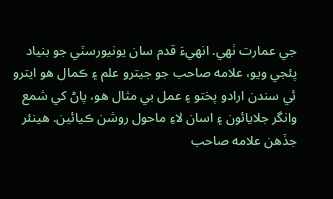جي عمارت ٺهي. انهيءَ قدم سان يونيورسٽي جو بنياد پئجي ويو، علامه صاحب جو جيترو علم ۽ ڪمال هو ايترو ئي سندن ارادو پختو ۽ عمل بي مثال هو، پاڻ کي شمع وانگر جلايائون ۽ اسان لاءِ ماحول روشن ڪيائين. هينئر جڏهن علامه صاحب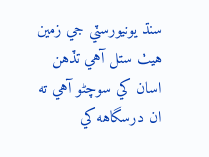سنڌ يونيورسٽي جي زمين هيٺ ستل آهي تڏهن اسان کي سوچڻو آهي ته ان درسگاهه کي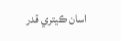اسان ڪيتري قدر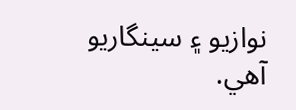نوازيو ۽ سينگاريو آهي.